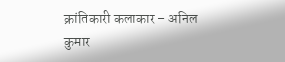क्रांतिकारी कलाकार – अनिल कुमार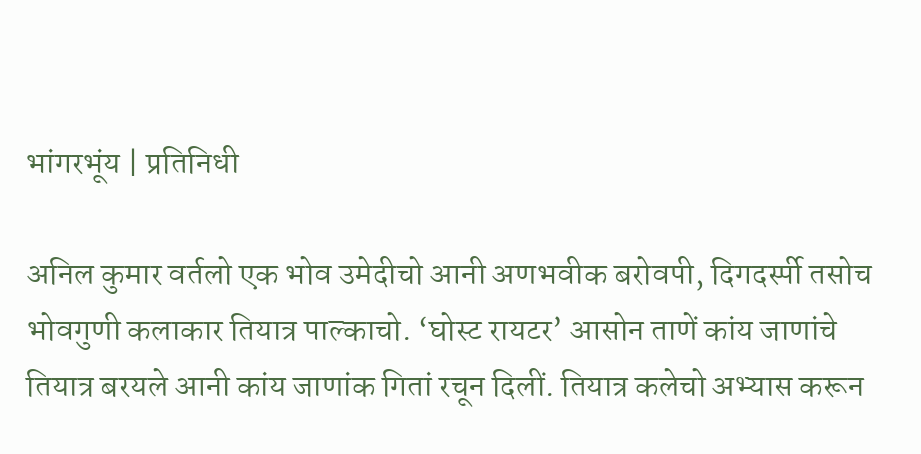भांगरभूंय | प्रतिनिधी

अनिल कुमार वर्तलो एक भोव उमेदीचो आनी अणभवीक बरोवपी, दिगदर्स्पी तसोच भोवगुणी कलाकार तियात्र पाल्काचो. ‘घोस्ट रायटर’ आसोन ताणें कांय जाणांचे तियात्र बरयले आनी कांय जाणांक गितां रचून दिलीं. तियात्र कलेचो अभ्यास करून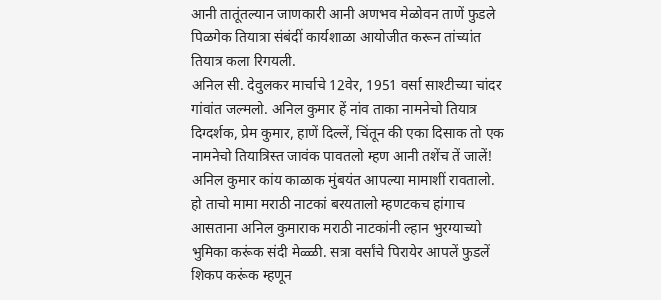आनी तातूंतल्यान जाणकारी आनी अणभव मेळोवन ताणें फुडले पिळगेक तियात्रा संबंदीं कार्यशाळा आयोजीत करून तांच्यांत तियात्र कला रिगयली.
अनिल सी. देवुलकर मार्चाचे 12वेर, 1951 वर्सा साश्टीच्या चांदर गांवांत जल्मलो. अनिल कुमार हें नांव ताका नामनेचो तियात्र दिग्दर्शक, प्रेम कुमार, हाणें दिल्लें, चिंतून की एका दिसाक तो एक नामनेचो तियात्रिस्त जावंक पावतलो म्हण आनी तशेंच तें जालें!
अनिल कुमार कांय काळाक मुंबयंत आपल्या मामाशीं रावतालो. हो ताचो मामा मराठी नाटकां बरयतालो म्हणटकच हांगाच आसताना अनिल कुमाराक मराठी नाटकांनी ल्हान भुरग्याच्यो भुमिका करूंक संदी मेळ्ळी. सत्रा वर्सांचे पिरायेर आपलें फुडलें शिकप करूंक म्हणून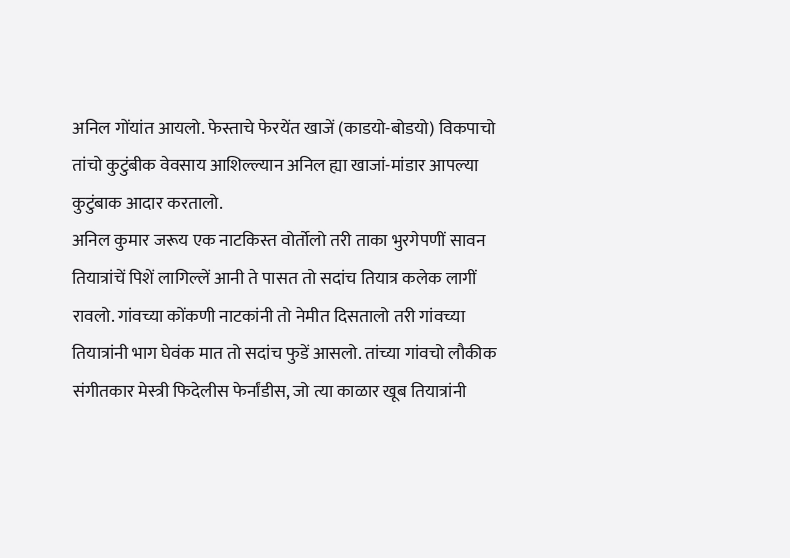अनिल गोंयांत आयलो. फेस्ताचे फेरयेंत खाजें (काडयो-बोडयो) विकपाचो तांचो कुटुंबीक वेवसाय आशिल्ल्यान अनिल ह्या खाजां-मांडार आपल्या कुटुंबाक आदार करतालो.
अनिल कुमार जरूय एक नाटकिस्त वोर्तोलो तरी ताका भुरगेपणीं सावन तियात्रांचें पिशें लागिल्लें आनी ते पासत तो सदांच तियात्र कलेक लागीं रावलो. गांवच्या कोंकणी नाटकांनी तो नेमीत दिसतालो तरी गांवच्या तियात्रांनी भाग घेवंक मात तो सदांच फुडें आसलो. तांच्या गांवचो लौकीक संगीतकार मेस्त्री फिदेलीस फेर्नांडीस, जो त्या काळार खूब तियात्रांनी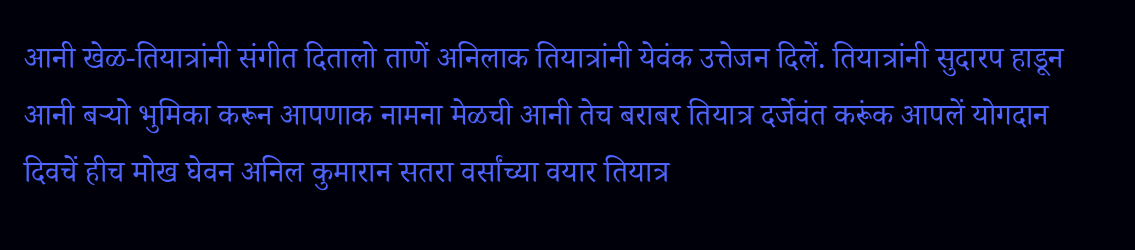आनी खेळ-तियात्रांनी संगीत दितालो ताणें अनिलाक तियात्रांनी येवंक उत्तेजन दिलें. तियात्रांनी सुदारप हाडून आनी बर्‍यो भुमिका करून आपणाक नामना मेळची आनी तेच बराबर तियात्र दर्जेवंत करूंक आपलें योगदान दिवचें हीच मोख घेवन अनिल कुमारान सतरा वर्सांच्या वयार तियात्र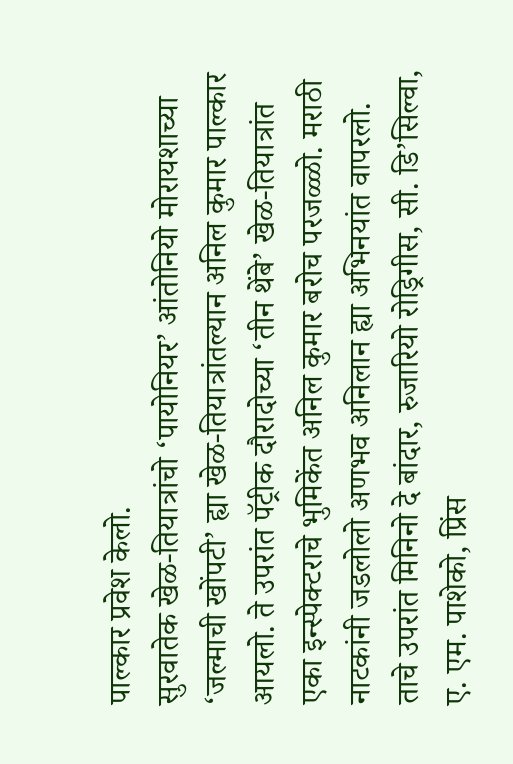पाल्कार प्रवेश केलो.
सुरवातेक खेळ-तियात्रांचो ‘पायोनियर’ आंतोनियो मोरायशाच्या ‘जल्माची खोंपटी’ ह्या खेळ-तियात्रांतल्यान अनिल कुमार पाल्कार आयलो. ते उपरांत पॅट्रीक दौरादोच्या ‘तीन थेंबे’ खेळ-तियात्रांत एका इन्स्पेक्टराचे भुमिकेंत अनिल कुमार बरोच परजळ्ळो. मराठी नाटकांनी जडलोलो अणभव अनिलान ह्या अभिनयांत वापरलो. ताचे उपरांत मिनिनो दे बांदार, रुजारियो रोड्रिगीस, सी. डि’सिल्वा, ए. एम. पाशेको, प्रिंस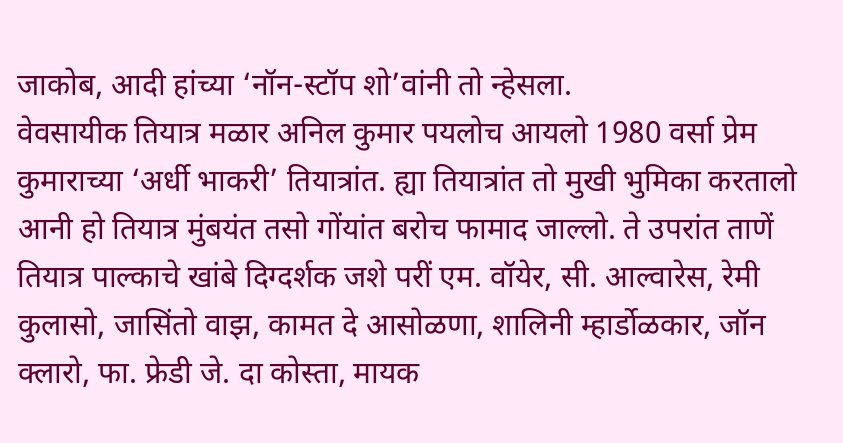जाकोब, आदी हांच्या ‘नॉन-स्टॉप शो’वांनी तो न्हेसला.
वेवसायीक तियात्र मळार अनिल कुमार पयलोच आयलो 1980 वर्सा प्रेम कुमाराच्या ‘अर्धी भाकरी’ तियात्रांत. ह्या तियात्रांत तो मुखी भुमिका करतालो आनी हो तियात्र मुंबयंत तसो गोंयांत बरोच फामाद जाल्लो. ते उपरांत ताणें तियात्र पाल्काचे खांबे दिग्दर्शक जशे परीं एम. वॉयेर, सी. आल्वारेस, रेमी कुलासो, जासिंतो वाझ, कामत दे आसोळणा, शालिनी म्हार्डोळकार, जॉन क्लारो, फा. फ्रेडी जे. दा कोस्ता, मायक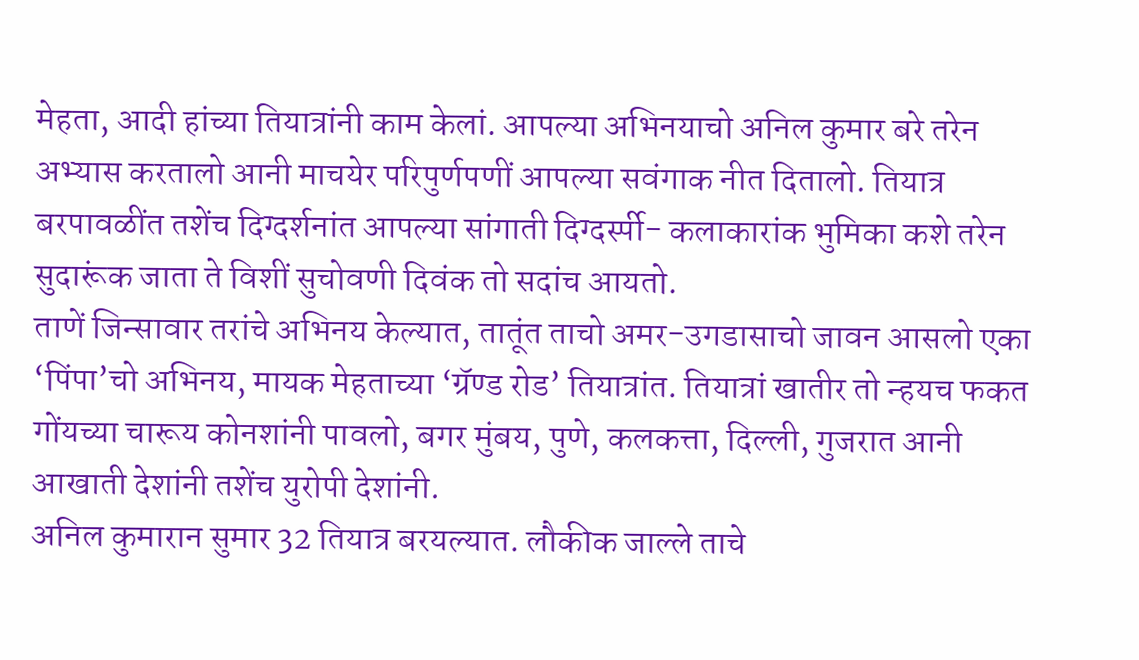मेहता, आदी हांच्या तियात्रांनी काम केलां. आपल्या अभिनयाचो अनिल कुमार बरे तरेन अभ्यास करतालो आनी माचयेर परिपुर्णपणीं आपल्या सवंगाक नीत दितालो. तियात्र बरपावळींत तशेंच दिग्दर्शनांत आपल्या सांगाती दिग्दर्स्पी- कलाकारांक भुमिका कशे तरेन सुदारूंक जाता ते विशीं सुचोवणी दिवंक तो सदांच आयतो.
ताणें जिन्सावार तरांचे अभिनय केल्यात, तातूंत ताचो अमर-उगडासाचो जावन आसलो एका ‘पिंपा’चो अभिनय, मायक मेहताच्या ‘ग्रॅण्ड रोड’ तियात्रांत. तियात्रां खातीर तो न्हयच फकत गोंयच्या चारूय कोनशांनी पावलो, बगर मुंबय, पुणे, कलकत्ता, दिल्ली, गुजरात आनी आखाती देशांनी तशेंच युरोपी देशांनी.
अनिल कुमारान सुमार 32 तियात्र बरयल्यात. लौकीक जाल्ले ताचे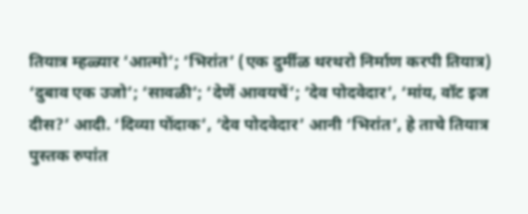तियात्र म्हळ्यार ‘आत्मो’; ‘भिरांत’ (एक दुर्मीळ थरथरो निर्माण करपी तियात्र) ‘दुबाव एक उजो’; ‘सावळी’; ‘देणें आवयचें’; ‘देव पोदवेदार’, ‘मांय, वॉट इज दीस?’ आदी. ‘दिव्या पोंदाक’, ‘देव पोदवेदार’ आनी ‘भिरांत’, हे ताचे तियात्र पुस्तक रुपांत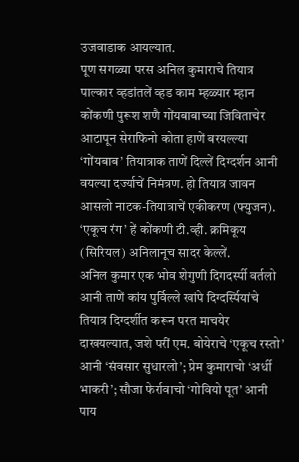उजवाडाक आयल्यात.
पूण सगळ्या परस अनिल कुमाराचे तियात्र पाल्कार व्हडांतलें व्हड काम म्हळ्यार म्हान कोंकणी पुरूश शणै गोंयबाबाच्या जिविताचेर आटापून सेराफिनो कोता हाणें बरयल्ल्या ‘गोंयबाब’ तियात्राक ताणें दिल्लें दिग्दर्शन आनी वयल्या दर्ज्याचें निमंत्रण. हो तियात्र जावन आसलो नाटक-तियात्राचें एकीकरण (फ्युजन). ‘एकूच रंग’ हें कोंकणी टी.व्ही. क्रमिकूय (सिरियल) अनिलानूच सादर केल्लें.
अनिल कुमार एक भोव शेगुणी दिगदर्स्पी वर्तलो आनी ताणें कांय पुर्विल्ले खांपे दिग्दर्स्पियांचे तियात्र दिग्दर्शीत करून परत माचयेर दाखयल्यात, जशे परीं एम. बोयेराचे ‘एकूच रस्तो’ आनी ‘संवसार सुधारलो’; प्रेम कुमाराचो ‘अर्धी भाकरी’; सौजा फेर्रावाचो ‘गोवियो पूत’ आनी पाय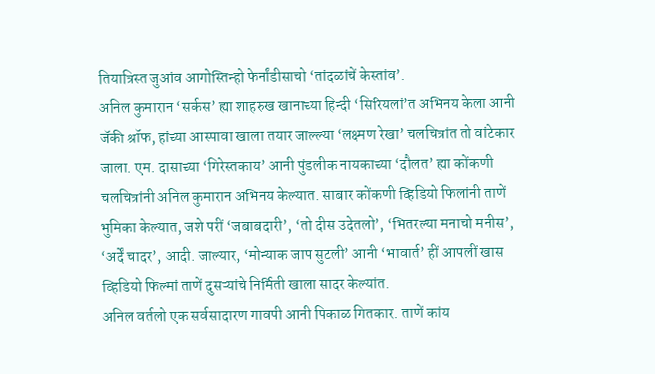तियात्रिस्त जुआंव आगोस्तिन्हो फेर्नांडीसाचो ‘तांदळांचें केस्तांव’.
अनिल कुमारान ‘सर्कस’ ह्या शाहरुख खानाच्या हिन्दी ‘सिरियलां’त अभिनय केला आनी जॅकी श्रॉफ, हांच्या आस्पावा खाला तयार जाल्ल्या ‘लक्ष्मण रेखा’ चलचित्रांत तो वांटेकार जाला. एम. दासाच्या ‘गिरेस्तकाय’ आनी पुंडलीक नायकाच्या ‘दौलत’ ह्या कोंकणी चलचित्रांनी अनिल कुमारान अभिनय केल्यात. साबार कोंकणी व्हिडियो फिलांनी ताणें भुमिका केल्यात, जशे परीं ‘जबाबदारी’, ‘तो दीस उदेतलो’, ‘भितरल्या मनाचो मनीस’, ‘अर्दें चादर’, आदी. जाल्यार, ‘मोन्याक जाप सुटली’ आनी ‘भावार्त’ हीं आपलीं खास व्हिडियो फिल्मां ताणें दुसऱ्यांचे निर्मिती खाला सादर केल्यांत.
अनिल वर्तलो एक सर्वसादारण गावपी आनी पिकाळ गितकार. ताणें कांय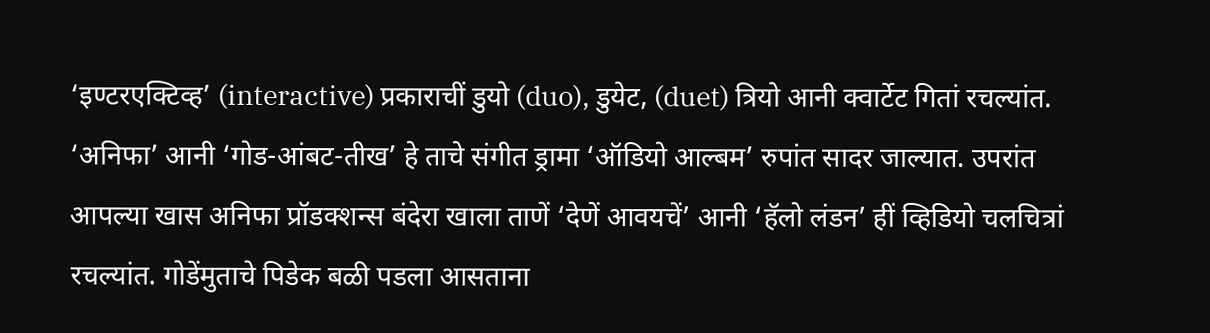‘इण्टरएक्टिव्ह’ (interactive) प्रकाराचीं डुयो (duo), डुयेट, (duet) त्रियो आनी क्वार्टेट गितां रचल्यांत. ‘अनिफा’ आनी ‘गोड-आंबट-तीख’ हे ताचे संगीत ड्रामा ‘ऑडियो आल्बम’ रुपांत सादर जाल्यात. उपरांत आपल्या खास अनिफा प्रॉडक्शन्स बंदेरा खाला ताणें ‘देणें आवयचें’ आनी ‘हॅलो लंडन’ हीं व्हिडियो चलचित्रां रचल्यांत. गोडेंमुताचे पिडेक बळी पडला आसताना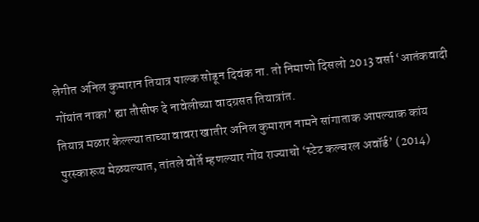लेगीत अनिल कुमारान तियात्र पाल्क सोडून दिवंक ना. तो निमाणो दिसलो 2013 वर्सा ‘आतंकवादी गोंयांत नाका’ ह्या तौसीफ दे नावेलीच्या वादग्रसत तियात्रांत.
तियात्र मळार केल्ल्या ताच्या वावरा खातीर अनिल कुमारान नामने सांगाताक आपल्याक कांय पुरस्कारूय मेळयल्यात, तांतले वोर्ते म्हणल्यार गोंय राज्याचो ‘स्टेट कल्चरल अवॉर्ड’ (2014)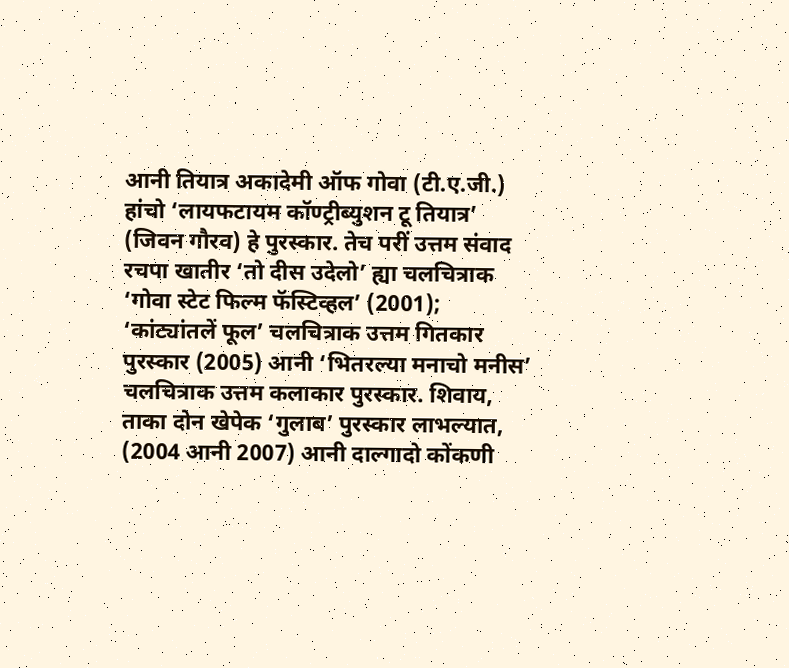आनी तियात्र अकादेमी ऑफ गोवा (टी.ए.जी.) हांचो ‘लायफटायम कॉण्ट्रीब्युशन टू तियात्र’ (जिवन गौरव) हे पुरस्कार. तेच परीं उत्तम संवाद रचपा खातीर ‘तो दीस उदेलो’ ह्या चलचित्राक ‘गोवा स्टेट फिल्म फॅस्टिव्हल’ (2001); ‘कांट्यांतलें फूल’ चलचित्राक उत्तम गितकार पुरस्कार (2005) आनी ‘भितरल्या मनाचो मनीस’ चलचित्राक उत्तम कलाकार पुरस्कार. शिवाय, ताका दोन खेपेक ‘गुलाब’ पुरस्कार लाभल्यात, (2004 आनी 2007) आनी दाल्गादो कोंकणी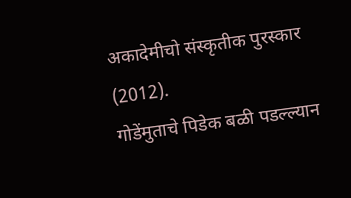अकादेमीचो संस्कृतीक पुरस्कार (2012).
गोडेंमुताचे पिडेक बळी पडल्ल्यान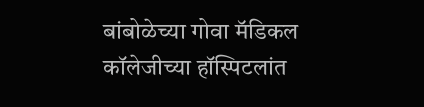बांबोळेच्या गोवा मॅडिकल कॉलेजीच्या हॉस्पिटलांत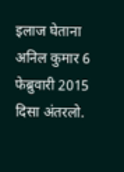इलाज घेताना अनिल कुमार 6 फेब्रुवारी 2015 दिसा अंतरलो.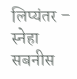लिप्यंतर – स्नेहा सबनीस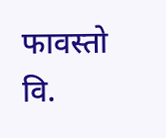फावस्तो वि.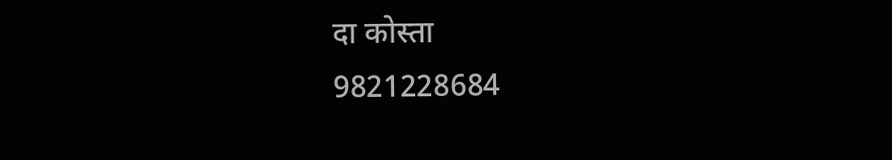दा कोस्ता
9821228684